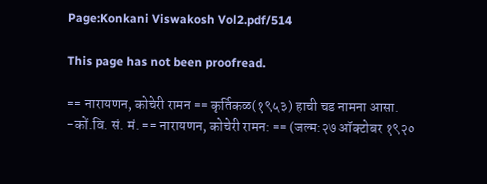Page:Konkani Viswakosh Vol2.pdf/514

This page has not been proofread.

== नारायणन, कोचेरी रामन == कृर्तिकळ(१९५३) हाची चड नामना आसा. -कों.वि. सं. मं. == नारायणन, कोचेरी रामन: == (जल्म:२७ ऑक्टोबर १९२०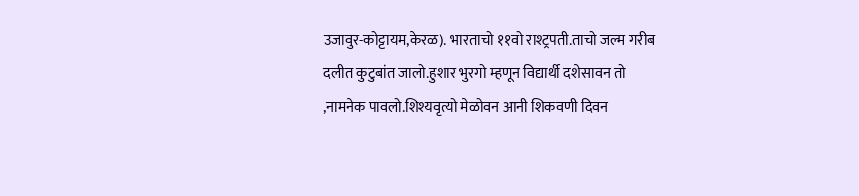उजावुर-कोट्टायम,केरळ). भारताचो ११वो राश्ट्रपती.ताचो जल्म गरीब दलीत कुटुबांत जालो.हुशार भुरगो म्हणून विद्यार्थी दशेसावन तो ,नामनेक पावलो.शिश्यवृत्यो मेळोवन आनी शिकवणी दिवन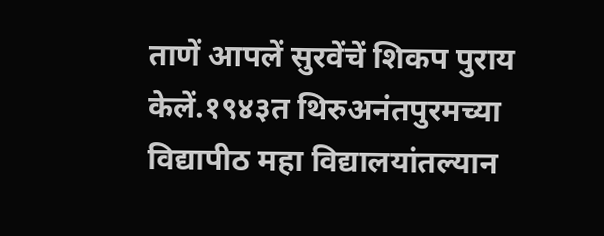ताणें आपलें सुरवेंचें शिकप पुराय केलें.१९४३त थिरुअनंतपुरमच्या विद्यापीठ महा विद्यालयांतल्यान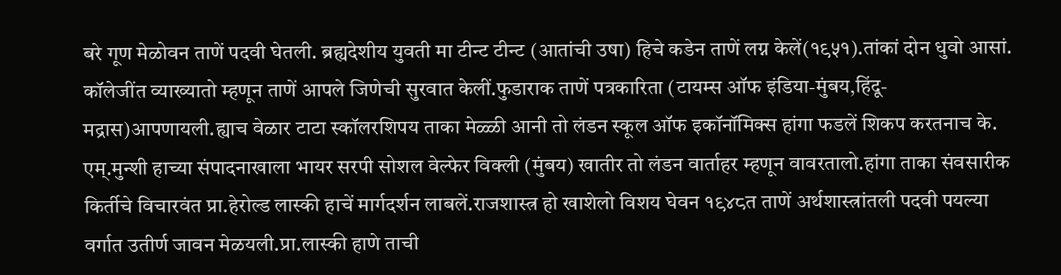बरे गूण मेळोवन ताणें पदवी घेतली. ब्रह्यदेशीय युवती मा टीन्ट टीन्ट (आतांची उषा) हिचे कडेन ताणें लग्न केलें(१९५१).तांकां दोन धुवो आसां. कॉलेजींत व्याख्यातो म्हणून ताणें आपले जिणेची सुरवात केलीं.फुडाराक ताणें पत्रकारिता (टायम्स ऑफ इंडिया-मुंबय,हिंदू-मद्रास)आपणायली.ह्याच वेळार टाटा स्कॉलरशिपय ताका मेळ्ळी आनी तो लंडन स्कूल ऑफ इकॉनॉमिक्स हांगा फडलें शिकप करतनाच के. एम्.मुन्शी हाच्या संपादनाखाला भायर सरपी सोशल वेल्फेर विक्ली (मुंबय) खातीर तो लंडन वार्ताहर म्हणून वावरतालो.हांगा ताका संवसारीक किर्तीचे विचारवंत प्रा.हेरोल्ड लास्की हाचें मार्गदर्शन लाबलें.राजशास्त्र हो खाशेलो विशय घेवन १९४८त ताणें अर्थशास्त्रांतली पदवी पयल्या वर्गात उतीर्ण जावन मेळयली.प्रा.लास्की हाणे ताची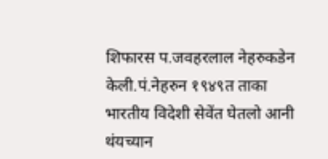शिफारस प.जवहरलाल नेहरुकडेन केली.पं.नेहरुन १९४९त ताका भारतीय विदेशी सेवेंत घेतलो आनी थंयच्यान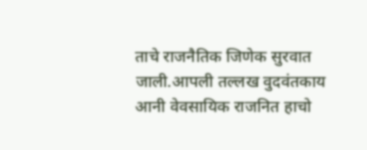ताचे राजनैतिक जिणेक सुरवात जाली.आपली तल्लख वुदवंतकाय आनी वेवसायिक राजनित हाचो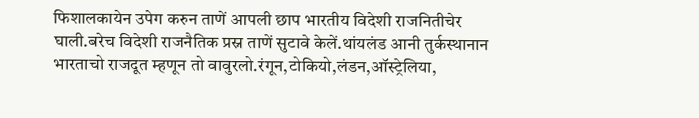फिशालकायेन उपेग करुन ताणें आपली छाप भारतीय विदेशी राजनितीचेर घाली.बरेच विदेशी राजनैतिक प्रस्न ताणें सुटावे केलें.थांयलंड आनी तुर्कस्थानान भारताचो राजदूत म्हणून तो वावुरलो.रंगून,टोकियो,लंडन,ऑस्ट्रेलिया,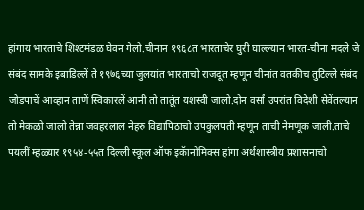हांगाय भारताचे शिश्टमंडळ घेवन गेलो.चीनान १९६८त भारताचेर घुरी घाल्ल्यान भारत-चीना मदले जे संबंद सामके इबाडिल्लें ते १९७६च्या जुलयांत भारताचो राजदूत म्हणून चीनांत वतकीच तुटिल्ले संबंद जोडपाचें आव्हान ताणें स्विकारलें आनी तो तातूंत यशस्वी जालो.दोन वर्सां उपरांत विदेशी सेवेंतल्यान तो मेकळो जालो तेन्ना जवहरलाल नेहरु विद्यापिठाचो उपकुलपती म्हणून ताची नेमणूक जाली.ताचे पयलीं म्हळ्यार १९५४-५५त दिल्ली स्कूल ऑफ इकॅानोमिक्स हांगा अर्थशास्त्रीय प्रशासनाचो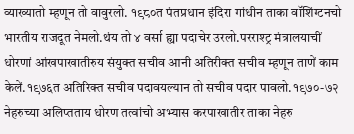व्याख्यातो म्हणून तो वावुरलो. १९८०त पंतप्रधान इंदिरा गांधीन ताका वॉशिंग्टनचो भारतीय राजदूत नेमलो.थंय तो ४ वर्सा ह्या पदाचेर उरलो.परराश्ट्र मंत्रालयाचीं धोरणां आंखपाखातीरुय संयुक्त सचीव आनी अतिरीक्त सचीव म्हणून ताणें काम केलें.१९७६त अतिरिक्त सचीव पदावयल्यान तो सचीव पदार पावलो.१९७०-७२ नेहरुच्या अलिप्तताय धोरण तत्वांचो अभ्यास करपाखातीर ताका नेहरु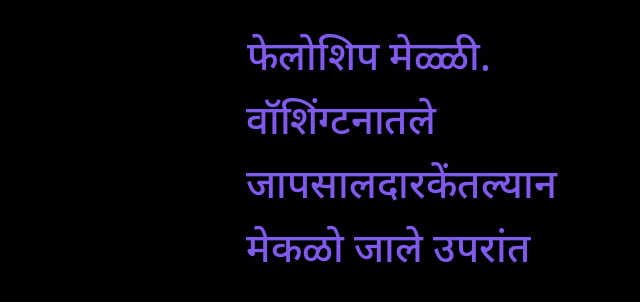फेलोशिप मेळ्ळी. वॉशिंग्टनातले जापसालदारकेंतल्यान मेकळो जाले उपरांत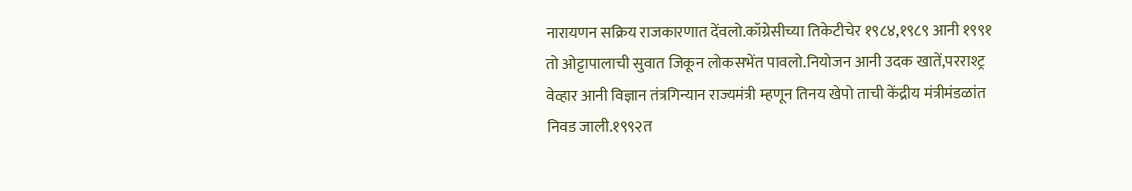नारायणन सक्रिय राजकारणात देंवलो.कॉग्रेसीच्या तिकेटीचेर १९८४,१९८९ आनी १९९१ तो ओट्टापालाची सुवात जिकून लोकसभेंत पावलो.नियोजन आनी उदक खातें,परराश्ट्र वेव्हार आनी विज्ञान तंत्रगिन्यान राज्यमंत्री म्हणून तिनय खेपो ताची केंद्रीय मंत्रीमंडळांत निवड जाली.१९९२त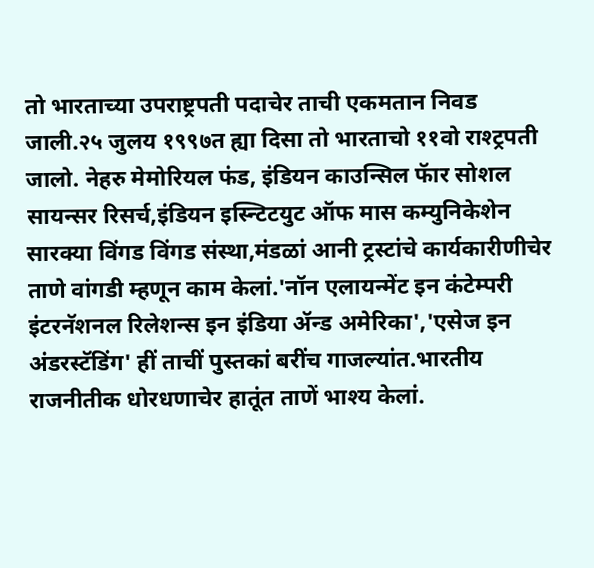तो भारताच्या उपराष्ट्रपती पदाचेर ताची एकमतान निवड जाली.२५ जुलय १९९७त ह्या दिसा तो भारताचो ११वो राश्ट्रपती जालो. नेहरु मेमोरियल फंड, इंडियन काउन्सिल फॅार सोशल सायन्सर रिसर्च,इंडियन इस्न्टिटयुट ऑफ मास कम्युनिकेशेन सारक्या विंगड विंगड संस्था,मंडळां आनी ट्रस्टांचे कार्यकारीणीचेर ताणे वांगडी म्हणून काम केलां.'नॉन एलायन्मेंट इन कंटेम्परी इंटरनॅशनल रिलेशन्स इन इंडिया ॲन्ड अमेरिका','एसेज इन अंडरस्टॅडिंग' हीं ताचीं पुस्तकां बरींच गाजल्यांत.भारतीय राजनीतीक धोरधणाचेर हातूंत ताणें भाश्य केलां.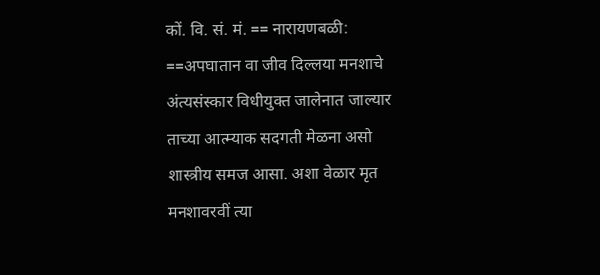कों. वि. सं. मं. == नारायणबळी: ==अपघातान वा जीव दिल्लया मनशाचे अंत्यसंस्कार विधीयुक्त जालेनात जाल्यार ताच्या आत्म्याक सदगती मेळना असो शास्त्रीय समज आसा. अशा वेळार मृत मनशावरवीं त्या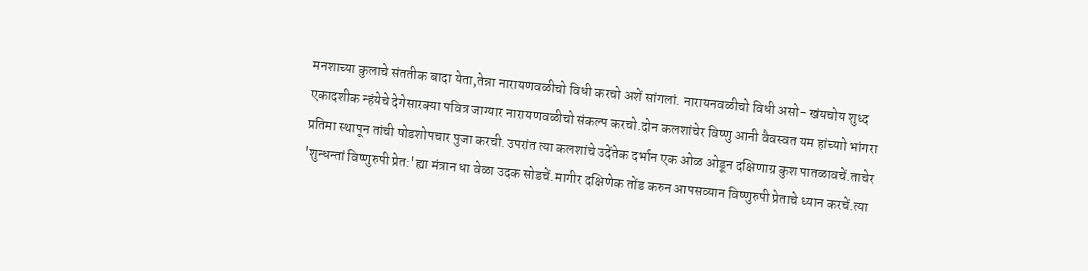मनशाच्या कुलाचे संततीक बादा येता,तेन्ना नारायणवळीचो विधी करचो अशें सांगलां. नारायनवळीचो विधी असो- खंयचोय शुध्द एकादशीक न्हंयेचे देगेसारक्या पवित्र जाग्यार नारायणवळीचो संकल्प करचो.दोन कलशांचेर विष्णु आनी वैवस्वत यम हांच्याो भांगरा प्रतिमा स्थापून तांची षोडशोपचार पुजा करची.उपरांत त्या कलशांचे उदेंतेक दर्भान एक ओळ ओडून दक्षिणाग्र कुश पातळावचें.ताचेर 'शुन्धन्तां विष्णुरुपी प्रेत:'ह्या मंत्रान धा वेळा उदक सोडचें.मागीर दक्षिणेक तोंड करुन आपसव्यान विष्णुरुपी प्रेताचे ध्यान करचें.त्या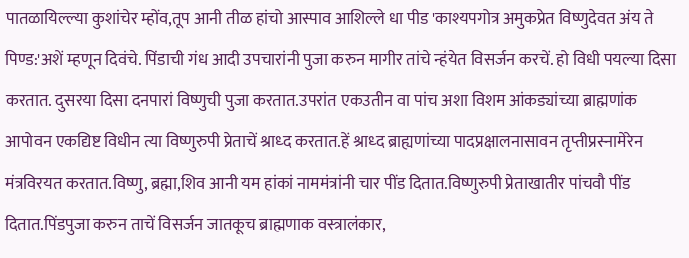पातळायिल्ल्या कुशांचेर म्होंव,तूप आनी तीळ हांचो आस्पाव आशिल्ले धा पीड 'काश्यपगोत्र अमुकप्रेत विष्णुदेवत अंय ते पिण्ड:'अशें म्हणून दिवंचे. पिंडाची गंध आदी उपचारांनी पुजा करुन मागीर तांचे न्हंयेत विसर्जन करचें. हो विधी पयल्या दिसा करतात. दुसरया दिसा दनपारां विष्णुची पुजा करतात.उपरांत एकउतीन वा पांच अशा विशम आंकड्यांच्या ब्राह्मणांक आपोवन एकद्यिष्ट विधीन त्या विष्णुरुपी प्रेताचें श्राध्द करतात.हें श्राध्द ब्राह्यणांच्या पादप्रक्षालनासावन तृप्तीप्रस्नामेरेन मंत्रविरयत करतात.विष्णु, ब्रह्मा,शिव आनी यम हांकां नाममंत्रांनी चार पींड दितात.विष्णुरुपी प्रेताखातीर पांचवौ पींड दितात.पिंडपुजा करुन ताचें विसर्जन जातकूच ब्राह्मणाक वस्त्रालंकार,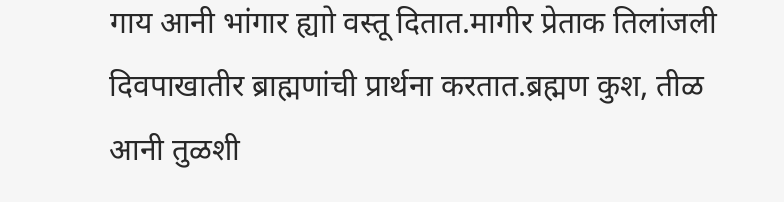गाय आनी भांगार ह्याो वस्तू दितात.मागीर प्रेताक तिलांजली दिवपाखातीर ब्राह्मणांची प्रार्थना करतात.ब्रह्मण कुश, तीळ आनी तुळशी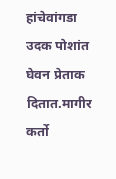हांचेवांगडा उदक पोशांत घेवन प्रेताक दितात.मागीर कर्तो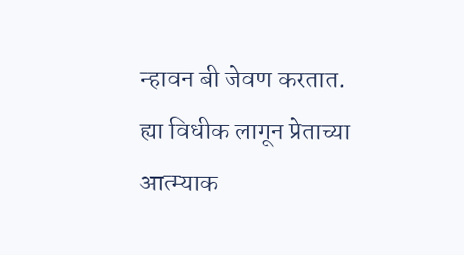न्हावन बी जेवण करतात. ह्या विधीक लागून प्रेताच्या आत्म्याक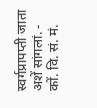स्वर्गप्रापप्ती जाता अशें सांगलां. - कों. वि. सं. मं.